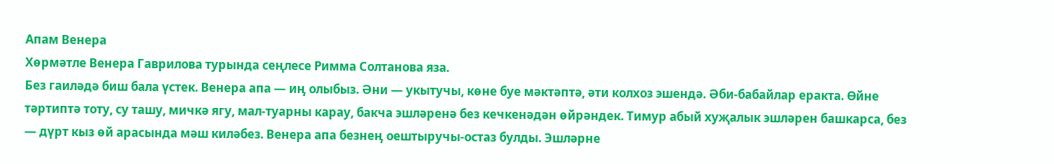Апам Венера
Хөрмәтле Венера Гаврилова турында сеңлесе Римма Солтанова яза.
Без гаиләдә биш бала үстек. Венера апа — иӊ олыбыз. Әни — укытучы, көне буе мәктәптә, әти колхоз эшендә. Әби-бабайлар еракта. Өйне тәртиптә тоту, су ташу, мичкә ягу, мал-туарны карау, бакча эшләренә без кечкенәдән өйрәндек. Тимур абый хуҗалык эшләрен башкарса, без — дүрт кыз өй арасында мәш киләбез. Венера апа безнеӊ оештыручы-остаз булды. Эшләрне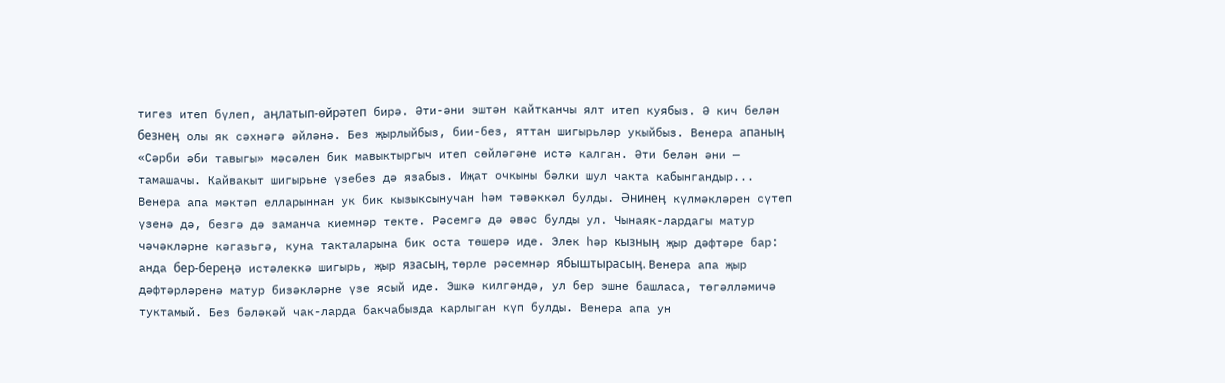тигез итеп бүлеп, аӊлатып-өйрәтеп бирә. Әти-әни эштән кайтканчы ялт итеп куябыз. Ә кич белән безнеӊ олы як сәхнәгә әйләнә. Без җырлыйбыз, бии-без, яттан шигырьләр укыйбыз. Венера апаныӊ «Сәрби әби тавыгы» мәсәлен бик мавыктыргыч итеп сөйләгәне истә калган. Әти белән әни — тамашачы. Кайвакыт шигырьне үзебез дә язабыз. Иҗат очкыны бәлки шул чакта кабынгандыр...
Венера апа мәктәп елларыннан ук бик кызыксынучан һәм тәвәккәл булды. Әнинеӊ күлмәкләрен сүтеп үзенә дә, безгә дә заманча киемнәр текте. Рәсемгә дә әвәс булды ул. Чынаяк-лардагы матур чәчәкләрне кәгазьгә, куна такталарына бик оста төшерә иде. Элек һәр кызныӊ җыр дәфтәре бар: анда бер-береӊә истәлеккә шигырь, җыр язасыӊ, төрле рәсемнәр ябыштырасыӊ. Венера апа җыр дәфтәрләренә матур бизәкләрне үзе ясый иде. Эшкә килгәндә, ул бер эшне башласа, төгәлләмичә туктамый. Без бәләкәй чак-ларда бакчабызда карлыган күп булды. Венера апа ун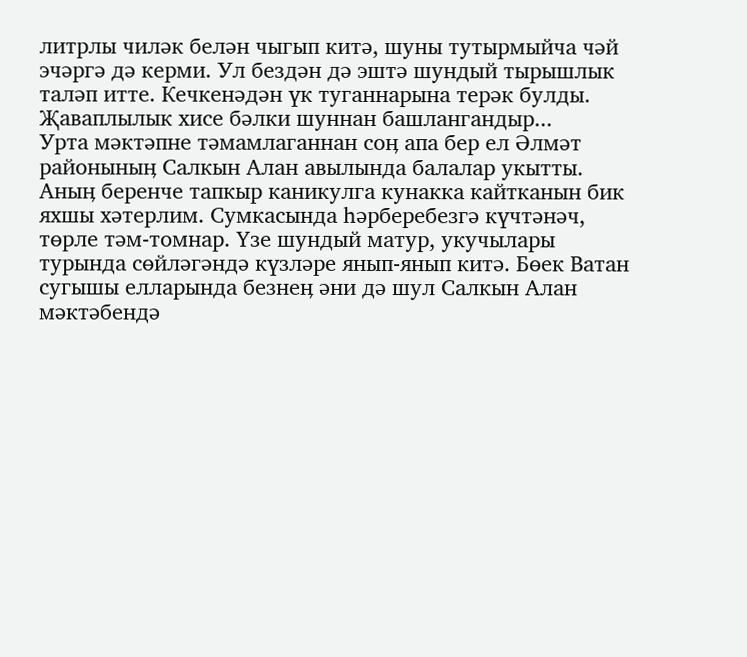литрлы чиләк белән чыгып китә, шуны тутырмыйча чәй эчәргә дә керми. Ул бездән дә эштә шундый тырышлык таләп итте. Кечкенәдән үк туганнарына терәк булды. Җаваплылык хисе бәлки шуннан башлангандыр...
Урта мәктәпне тәмамлаганнан соӊ апа бер ел Әлмәт районыныӊ Салкын Алан авылында балалар укытты. Аныӊ беренче тапкыр каникулга кунакка кайтканын бик яхшы хәтерлим. Сумкасында һәрберебезгә күчтәнәч, төрле тәм-томнар. Үзе шундый матур, укучылары турында сөйләгәндә күзләре янып-янып китә. Бөек Ватан сугышы елларында безнеӊ әни дә шул Салкын Алан мәктәбендә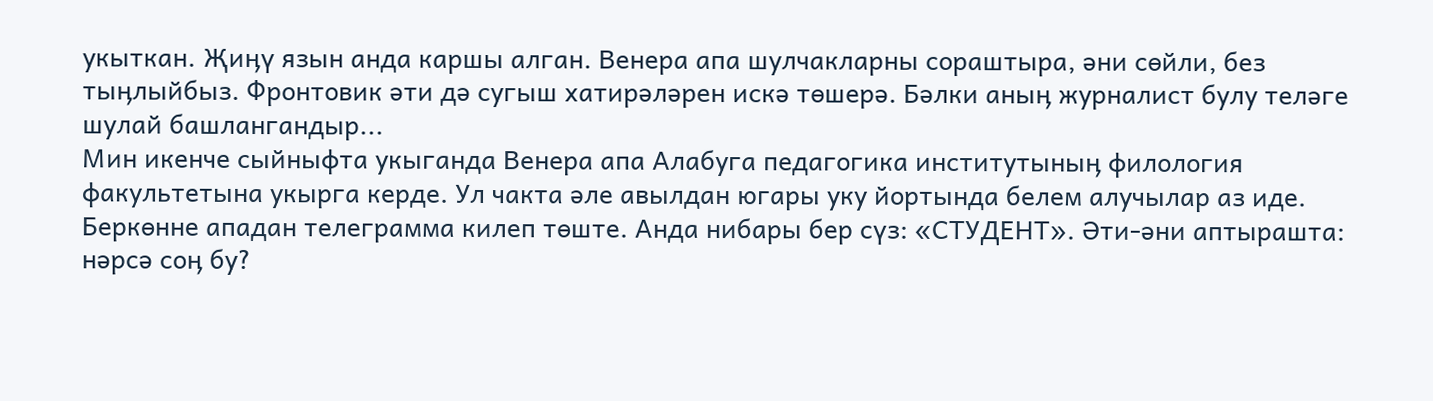укыткан. Җиӊү язын анда каршы алган. Венера апа шулчакларны сораштыра, әни сөйли, без тыӊлыйбыз. Фронтовик әти дә сугыш хатирәләрен искә төшерә. Бәлки аныӊ журналист булу теләге шулай башлангандыр...
Мин икенче сыйныфта укыганда Венера апа Алабуга педагогика институтыныӊ филология факультетына укырга керде. Ул чакта әле авылдан югары уку йортында белем алучылар аз иде. Беркөнне ападан телеграмма килеп төште. Анда нибары бер сүз: «СТУДЕНТ». Әти-әни аптырашта: нәрсә соӊ бу?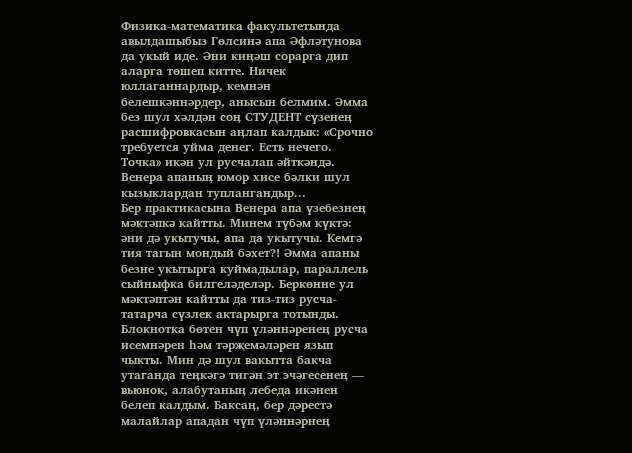Физика-математика факультетында авылдашыбыз Гөлсинә апа Әфләтунова да укый иде. Әни киӊәш сорарга дип аларга төшеп китте. Ничек юллаганнардыр, кемнән белешкәннәрдер, анысын белмим. Әмма без шул хәлдән соӊ СТУДЕНТ сүзенеӊ расшифровкасын аӊлап калдык: «Срочно требуется уйма денег. Есть нечего. Точка» икән ул русчалап әйткәндә. Венера апаныӊ юмор хисе бәлки шул кызыклардан туплангандыр...
Бер практикасына Венера апа үзебезнеӊ мәктәпкә кайтты. Минем түбәм күктә: әни дә укытучы, апа да укытучы. Кемгә тия тагын мондый бәхет?! Әмма апаны безне укытырга куймадылар, параллель сыйныфка билгеләделәр. Беркөнне ул мәктәптән кайтты да тиз-тиз русча-татарча сүзлек актарырга тотынды. Блокнотка бөтен чүп үләннәренеӊ русча исемнәрен һәм тәрҗемәләрен язып чыкты. Мин дә шул вакытта бакча утаганда теӊкәгә тигән эт эчәгесенеӊ — вьюнок, алабутаныӊ лебеда икәнен белеп калдым. Баксаӊ, бер дәрестә малайлар ападан чүп үләннәрнеӊ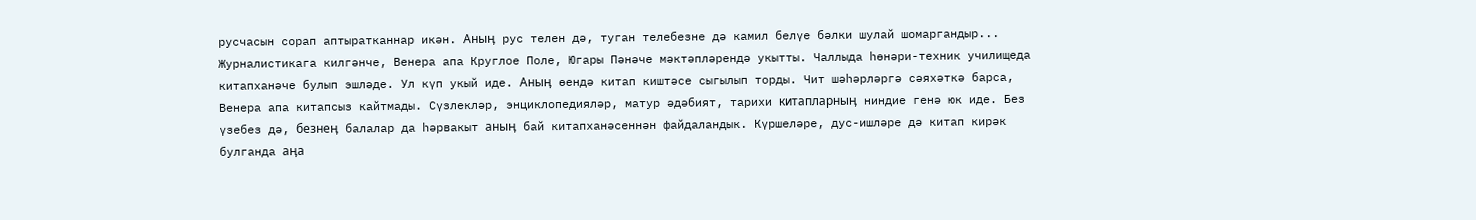русчасын сорап аптыратканнар икән. Аныӊ рус телен дә, туган телебезне дә камил белүе бәлки шулай шомаргандыр...
Журналистикага килгәнче, Венера апа Круглое Поле, Югары Пәнәче мәктәпләрендә укытты. Чаллыда һөнәри-техник училищеда китапханәче булып эшләде. Ул күп укый иде. Аныӊ өендә китап киштәсе сыгылып торды. Чит шәһәрләргә сәяхәткә барса, Венера апа китапсыз кайтмады. Сүзлекләр, энциклопедияләр, матур әдәбият, тарихи китапларныӊ ниндие генә юк иде. Без үзебез дә, безнеӊ балалар да һәрвакыт аныӊ бай китапханәсеннән файдаландык. Күршеләре, дус-ишләре дә китап кирәк булганда аӊа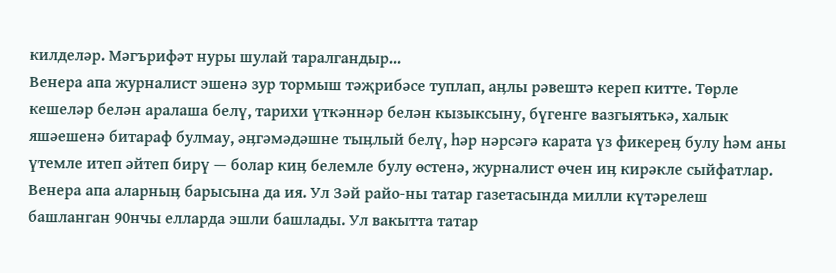килделәр. Мәгърифәт нуры шулай таралгандыр...
Венера апа журналист эшенә зур тормыш тәҗрибәсе туплап, аӊлы рәвештә кереп китте. Төрле кешеләр белән аралаша белү, тарихи үткәннәр белән кызыксыну, бүгенге вазгыятькә, халык яшәешенә битараф булмау, әӊгәмәдәшне тыӊлый белү, һәр нәрсәгә карата үз фикереӊ булу һәм аны үтемле итеп әйтеп бирү — болар киӊ белемле булу өстенә, журналист өчен иӊ кирәкле сыйфатлар. Венера апа аларныӊ барысына да ия. Ул Зәй райо-ны татар газетасында милли күтәрелеш башланган 90нчы елларда эшли башлады. Ул вакытта татар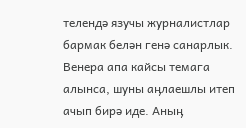телендә язучы журналистлар бармак белән генә санарлык. Венера апа кайсы темага алынса, шуны аӊлаешлы итеп ачып бирә иде. Аныӊ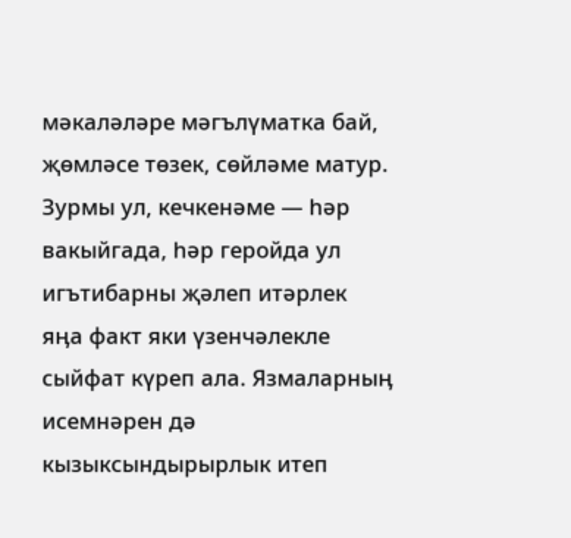мәкаләләре мәгълүматка бай, җөмләсе төзек, сөйләме матур. Зурмы ул, кечкенәме — һәр вакыйгада, һәр геройда ул игътибарны җәлеп итәрлек яӊа факт яки үзенчәлекле сыйфат күреп ала. Язмаларныӊ исемнәрен дә кызыксындырырлык итеп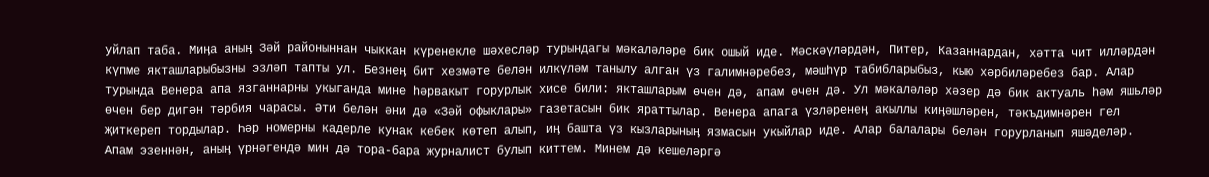уйлап таба. Миӊа аныӊ Зәй районыннан чыккан күренекле шәхесләр турындагы мәкаләләре бик ошый иде. Мәскәүләрдән, Питер, Казаннардан, хәтта чит илләрдән күпме якташларыбызны эзләп тапты ул. Безнеӊ бит хезмәте белән илкүләм танылу алган үз галимнәребез, мәшһүр табибларыбыз, кыю хәрбиләребез бар. Алар турында Венера апа язганнарны укыганда мине һәрвакыт горурлык хисе били: якташларым өчен дә, апам өчен дә. Ул мәкаләләр хәзер дә бик актуаль һәм яшьләр өчен бер дигән тәрбия чарасы. Әти белән әни дә «Зәй офыклары» газетасын бик яраттылар. Венера апага үзләренеӊ акыллы киӊәшләрен, тәкъдимнәрен гел җиткереп тордылар. Һәр номерны кадерле кунак кебек көтеп алып, иӊ башта үз кызларыныӊ язмасын укыйлар иде. Алар балалары белән горурланып яшәделәр.
Апам эзеннән, аныӊ үрнәгендә мин дә тора-бара журналист булып киттем. Минем дә кешеләргә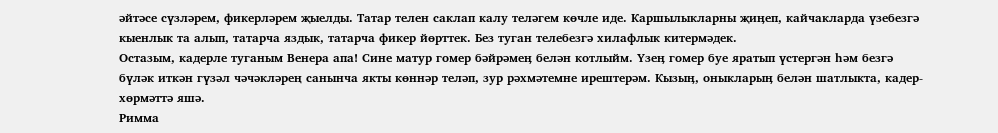әйтәсе сүзләрем, фикерләрем җыелды. Татар телен саклап калу теләгем көчле иде. Каршылыкларны җиӊеп, кайчакларда үзебезгә кыенлык та алып, татарча яздык, татарча фикер йөрттек. Без туган телебезгә хилафлык китермәдек.
Остазым, кадерле туганым Венера апа! Сине матур гомер бәйрәмеӊ белән котлыйм. Үзеӊ гомер буе яратып үстергән һәм безгә бүләк иткән гүзәл чәчәкләрең санынча якты көннәр теләп, зур рәхмәтемне ирештерәм. Кызыӊ, оныкларыӊ белән шатлыкта, кадер-хөрмәттә яшә.
Римма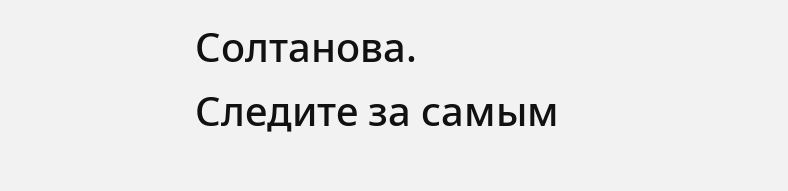Солтанова.
Следите за самым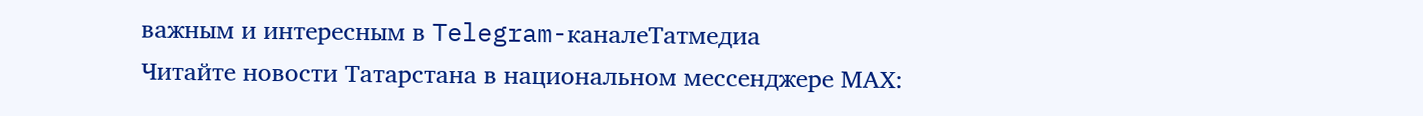важным и интересным в Telegram-каналеТатмедиа
Читайте новости Татарстана в национальном мессенджере MАХ: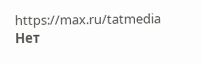https://max.ru/tatmedia
Нет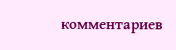комментариев